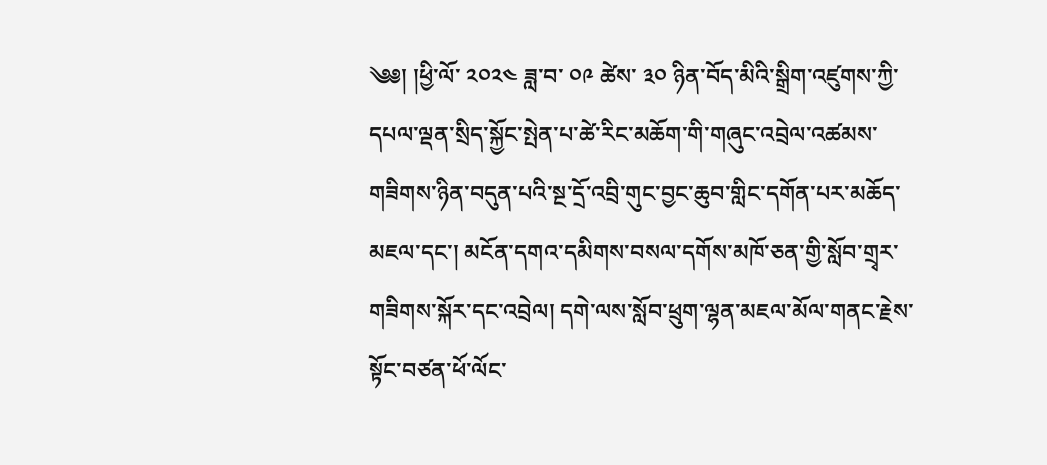༄༅། །ཕྱི་ལོ་ ༢༠༢༤ ཟླ་བ་ ༠༩ ཚེས་ ༣༠ ཉིན་བོད་མིའི་སྒྲིག་འཛུགས་ཀྱི་དཔལ་ལྡན་སྲིད་སྐྱོང་སྤེན་པ་ཚེ་རིང་མཆོག་གི་གཞུང་འབྲེལ་འཚམས་གཟིགས་ཉིན་བདུན་པའི་སྔ་དྲོ་འབྲི་གུང་བྱང་ཆུབ་གླིང་དགོན་པར་མཆོད་མཇལ་དང་། མངོན་དགའ་དམིགས་བསལ་དགོས་མཁོ་ཅན་གྱི་སློབ་གྲྭར་གཟིགས་སྐོར་དང་འབྲེལ། དགེ་ལས་སློབ་ཕྲུག་ལྷན་མཇལ་མོལ་གནང་རྗེས་སྟོང་བཙན་ཕོ་ལོང་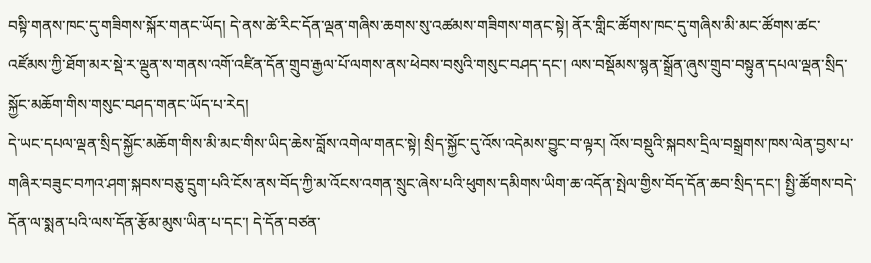བསྟི་གནས་ཁང་དུ་གཟིགས་སྐོར་གནང་ཡོད། དེ་ནས་ཚེ་རིང་དོན་ལྡན་གཞིས་ཆགས་སུ་འཚམས་གཟིགས་གནང་སྟེ། ནོར་གླིང་ཚོགས་ཁང་དུ་གཞིས་མི་མང་ཚོགས་ཚང་འཛོམས་ཀྱི་ཐོག་མར་སྡེ་ར་ལྡུན་ས་གནས་འགོ་འཛིན་དོན་གྲུབ་རྒྱལ་པོ་ལགས་ནས་ཕེབས་བསུའི་གསུང་བཤད་དང་། ལས་བསྡོམས་སྙན་སྒྲོན་ཞུས་གྲུབ་བསྟུན་དཔལ་ལྡན་སྲིད་སྐྱོང་མཆོག་གིས་གསུང་བཤད་གནང་ཡོད་པ་རེད།
དེ་ཡང་དཔལ་ལྡན་སྲིད་སྐྱོང་མཆོག་གིས་མི་མང་གིས་ཡིད་ཆེས་བློས་འགེལ་གནང་སྟེ། སྲིད་སྐྱོང་དུ་འོས་འདེམས་བྱུང་བ་ལྟར། འོས་བསྡུའི་སྐབས་དྲིལ་བསྒྲགས་ཁས་ལེན་བྱས་པ་གཞིར་བཟུང་བཀའ་ཤག་སྐབས་བཅུ་དྲུག་པའི་ངོས་ནས་བོད་ཀྱི་མ་འོངས་འགན་སྲུང་ཞེས་པའི་ཕུགས་དམིགས་ཡིག་ཆ་འདོན་སྤེལ་གྱིས་བོད་དོན་ཆབ་སྲིད་དང་། སྤྱི་ཚོགས་བདེ་དོན་ལ་སྨན་པའི་ལས་དོན་རྩོམ་མུས་ཡིན་པ་དང་། དེ་དོན་བཙན་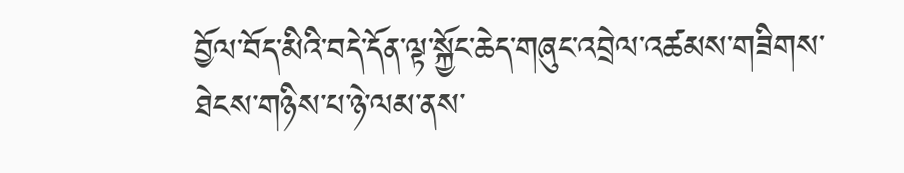བྱོལ་བོད་མིའི་བདེ་དོན་ལྟ་སྐྱོང་ཆེད་གཞུང་འབྲེལ་འཚམས་གཟིགས་ཐེངས་གཉིས་པ་ཉེ་ལམ་ནས་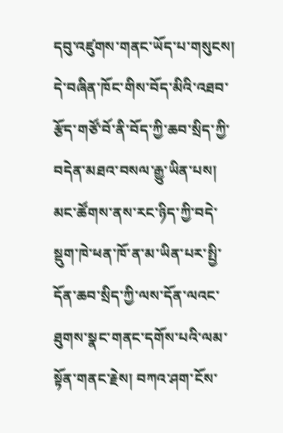དབུ་འཛུགས་གནང་ཡོད་པ་གསུངས། དེ་བཞིན་ཁོང་གིས་བོད་མིའི་འཐབ་རྩོད་གཙོ་བོ་ནི་བོད་ཀྱི་ཆབ་སྲིད་ཀྱི་བདེན་མཐའ་བསལ་རྒྱུ་ཡིན་པས། མང་ཚོགས་ནས་རང་ཉིད་ཀྱི་བདེ་སྡུག་ཁེ་ཕན་ཁོ་ན་མ་ཡིན་པར་སྤྱི་དོན་ཆབ་སྲིད་ཀྱི་ལས་དོན་ལའང་ཐུགས་སྣང་གནང་དགོས་པའི་ལམ་སྟོན་གནང་རྗེས། བཀའ་ཤག་ངོས་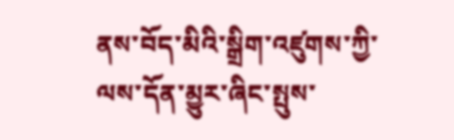ནས་བོད་མིའི་སྒྲིག་འཛུགས་ཀྱི་ལས་དོན་མྱུར་ཞིང་སྤུས་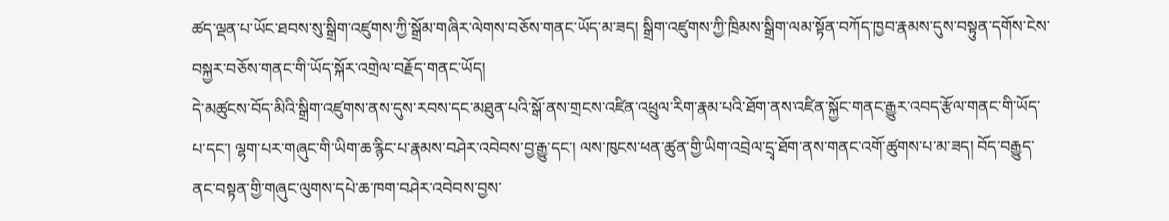ཚད་ལྡན་པ་ཡོང་ཐབས་སུ་སྒྲིག་འཛུགས་ཀྱི་སྒྲོམ་གཞིར་ལེགས་བཅོས་གནང་ཡོད་མ་ཟད། སྒྲིག་འཛུགས་ཀྱི་ཁྲིམས་སྒྲིག་ལམ་སྟོན་བཀོད་ཁྱབ་རྣམས་དུས་བསྟུན་དགོས་ངེས་བསྐྱར་བཅོས་གནང་གི་ཡོད་སྐོར་འགྲེལ་བརྗོད་གནང་ཡོད།
དེ་མཚུངས་བོད་མིའི་སྒྲིག་འཛུགས་ནས་དུས་རབས་དང་མཐུན་པའི་སྒོ་ནས་གྲངས་འཛིན་འཕྲུལ་རིག་རྣམ་པའི་ཐོག་ནས་འཛིན་སྐྱོང་གནང་རྒྱུར་འབད་རྩོལ་གནང་གི་ཡོད་པ་དང་། ལྷག་པར་གཞུང་གི་ཡིག་ཆ་རྙིང་པ་རྣམས་བཤེར་འབེབས་བྱ་རྒྱུ་དང་། ལས་ཁུངས་ཕན་ཚུན་གྱི་ཡིག་འབྲེལ་དྲྭ་ཐོག་ནས་གནང་འགོ་ཚུགས་པ་མ་ཟད། བོད་བརྒྱུད་ནང་བསྟན་གྱི་གཞུང་ལུགས་དཔེ་ཆ་ཁག་བཤེར་འབེབས་བྱས་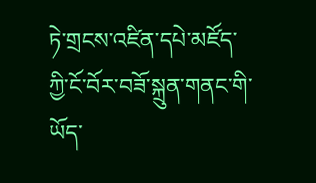ཏེ་གྲངས་འཛིན་དཔེ་མཛོད་ཀྱི་ངོ་བོར་བཟོ་སྐྲུན་གནང་གི་ཡོད་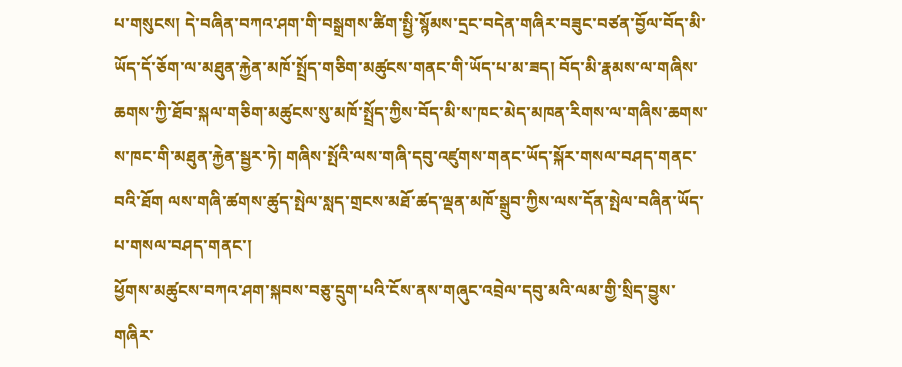པ་གསུངས། དེ་བཞིན་བཀའ་ཤག་གི་བསྒྲགས་ཚིག་སྤྱི་སྙོམས་དྲང་བདེན་གཞིར་བཟུང་བཙན་བྱོལ་བོད་མི་ཡོད་དོ་ཅོག་ལ་མཐུན་རྐྱེན་མཁོ་སྤྲོད་གཅིག་མཚུངས་གནང་གི་ཡོད་པ་མ་ཟད། བོད་མི་རྣམས་ལ་གཞིས་ཆགས་ཀྱི་ཐོབ་སྐལ་གཅིག་མཚུངས་སུ་མཁོ་སྤྲོད་ཀྱིས་བོད་མི་ས་ཁང་མེད་མཁན་རིགས་ལ་གཞིས་ཆགས་ས་ཁང་གི་མཐུན་རྐྱེན་སྦྱར་ཏེ། གཞིས་སྤོའི་ལས་གཞི་དབུ་འཛུགས་གནང་ཡོད་སྐོར་གསལ་བཤད་གནང་བའི་ཐོག ལས་གཞི་ཚགས་ཚུད་སྤེལ་སླད་གྲངས་མཐོ་ཚད་ལྡན་མཁོ་སྒྲུབ་ཀྱིས་ལས་དོན་སྤེལ་བཞིན་ཡོད་པ་གསལ་བཤད་གནང་།
ཕྱོགས་མཚུངས་བཀའ་ཤག་སྐབས་བཅུ་དྲུག་པའི་ངོས་ནས་གཞུང་འབྲེལ་དབུ་མའི་ལམ་གྱི་སྲིད་བྱུས་གཞིར་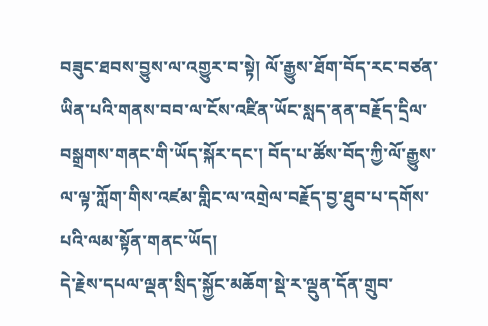བཟུང་ཐབས་བྱུས་ལ་འགྱུར་བ་སྟེ། ལོ་རྒྱུས་ཐོག་བོད་རང་བཙན་ཡིན་པའི་གནས་བབ་ལ་ངོས་འཛིན་ཡོང་སླད་ནན་བརྗོད་དྲིལ་བསྒྲགས་གནང་གི་ཡོད་སྐོར་དང་། བོད་པ་ཚོས་བོད་ཀྱི་ལོ་རྒྱུས་ལ་ལྟ་ཀློག་གིས་འཛམ་གླིང་ལ་འགྲེལ་བརྗོད་བྱ་ཐུབ་པ་དགོས་པའི་ལམ་སྟོན་གནང་ཡོད།
དེ་རྗེས་དཔལ་ལྡན་སྲིད་སྐྱོང་མཆོག་སྡེ་ར་ལྡུན་དོན་གྲུབ་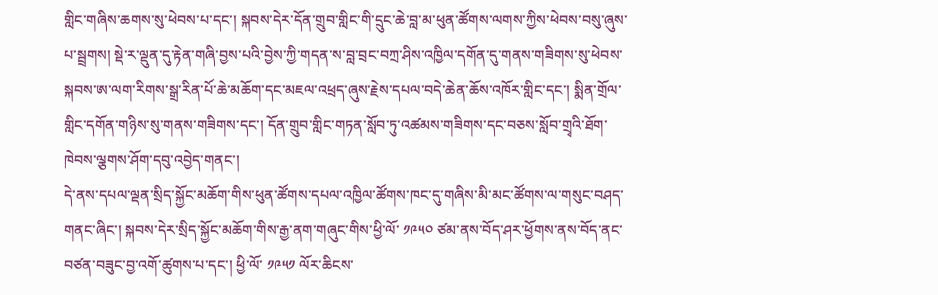གླིང་གཞིས་ཆགས་སུ་ཕེབས་པ་དང་། སྐབས་དེར་དོན་གྲུབ་གླིང་གི་དྲུང་ཆེ་བླ་མ་ཕུན་ཚོགས་ལགས་ཀྱིས་ཕེབས་བསུ་ཞུས་པ་སྦྲགས། སྡེ་ར་ལྡུན་དུ་རྟེན་གཞི་བྱས་པའི་བྱེས་ཀྱི་གདན་ས་བླ་བྲང་བཀྲ་ཤིས་འཁྱིལ་དགོན་དུ་གནས་གཟིགས་སུ་ཕེབས་སྐབས་ཨ་ལག་རིགས་སྒྲ་རིན་པོ་ཆེ་མཆོག་དང་མཇལ་འཕྲད་ཞུས་རྗེས་དཔལ་བདེ་ཆེན་ཆོས་འཁོར་གླིང་དང་། སྨིན་གྲོལ་གླིང་དགོན་གཉིས་སུ་གནས་གཟིགས་དང་། དོན་གྲུབ་གླིང་གཏན་སློབ་ཏུ་འཚམས་གཟིགས་དང་བཅས་སློབ་གྲྭའི་ཐོག་ཁེབས་ལྕགས་ཤོག་དབུ་འབྱེད་གནང་།
དེ་ནས་དཔལ་ལྡན་སྲིད་སྐྱོང་མཆོག་གིས་ཕུན་ཚོགས་དཔལ་འཁྱིལ་ཚོགས་ཁང་དུ་གཞིས་མི་མང་ཚོགས་ལ་གསུང་བཤད་གནང་ཞིང་། སྐབས་དེར་སྲིད་སྐྱོང་མཆོག་གིས་རྒྱ་ནག་གཞུང་གིས་ཕྱི་ལོ་ ༡༩༥༠ ཙམ་ནས་བོད་ཤར་ཕྱོགས་ནས་བོད་ནང་བཙན་བཟུང་བྱ་འགོ་ཚུགས་པ་དང་། ཕྱི་ལོ་ ༡༩༥༡ ལོར་ཆིངས་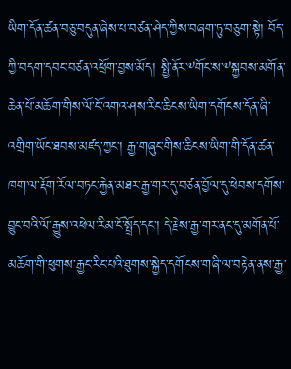ཡིག་དོན་ཚན་བཅུ་བདུན་ཞེས་པ་བཙན་ཤེད་ཀྱིས་བཞག་ཏུ་བཅུག་སྟེ། བོད་ཀྱི་བདག་དབང་བཙན་འཕྲོག་བྱས་མོད། སྤྱི་ནོར་༸གོང་ས་༸སྐྱབས་མགོན་ཆེན་པོ་མཆོག་གིས་ལོ་ངོ་འགའ་ཤས་རིང་ཆིངས་ཡིག་དགོངས་དོན་ཞི་འགྲིག་ཡོང་ཐབས་མཛད་ཀྱང་། རྒྱ་གཞུང་གིས་ཆིངས་ཡིག་གི་དོན་ཚན་ཁག་ལ་རྡོག་རོལ་བཏང་རྐྱེན་མཐར་རྒྱ་གར་དུ་བཙན་བྱོལ་དུ་ཕེབས་དགོས་བྱུང་བའི་ལོ་རྒྱུས་འཕེལ་རིམ་ངོ་སྤྲོད་དང་། དེ་རྗེས་རྒྱ་གར་ནང་དུ་མགོན་པོ་མཆོག་གི་ཕུགས་རྒྱང་རིང་པའི་ཐུགས་སྐྱེད་དགོངས་གཞི་ལ་བརྟེན་ནས་རྒྱ་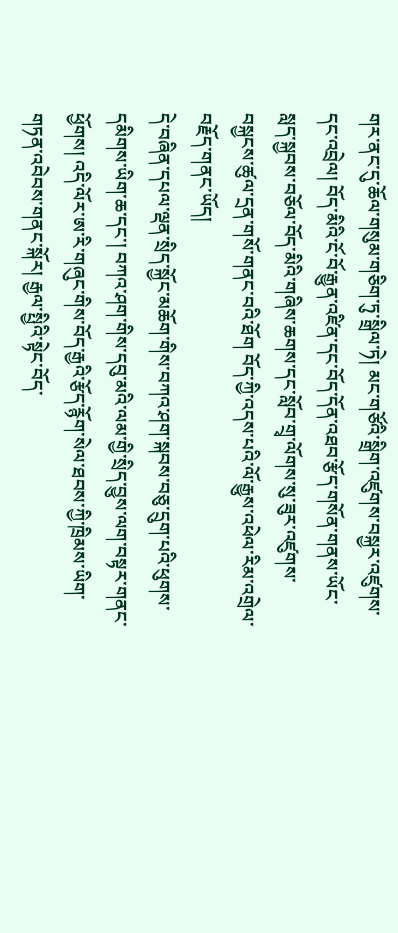གར་ནང་དུ་ཆོལ་གསུམ་གཅིག་ཏུ་སྒྲིལ་ཏེ། མང་གཙོའི་སྒྲིག་འཛུགས་བསྐྱར་འཛུགས་དང་འབྲེལ། བོད་མིའི་ངོ་བོ་རྒྱུན་འཛིན་དང་བོད་དོན་འཐབ་རྩོད་གསོན་གནས་ཡོང་སླད་སྐྱབས་བཅོལ་བོད་མིའི་གཞིས་ཆགས་དང་སློབ་གྲྭ་ལོགས་སུ་ཟུར་འཛུགས་བསྐྱངས་ཚུལ་དྲན་གསོ་གནང་བའི་ཐོག བོད་ཀྱི་འདས་པའི་ལོ་རྒྱུས་འཕེལ་རིམ་འགྲེལ་བརྗོད་གནང་ཡོད།
དེ་བཞིན་དཔལ་ལྡན་སྲིད་སྐྱོང་མཆོག་གིས་བཀའ་ཤག་སྐབས་བཅུ་དྲུག་པའི་ཕུགས་དམིགས་ཡིག་ཆ་དང་། བཀའ་ཤག་གིས་དབུ་མའི་ལམ་གྱི་སྲིད་བྱུས་ལག་བསྟར་གནང་ཕྱོགས། འདི་ལོར་ཨ་རི་གཞུང་གིས་བོད་རྒྱའི་རྩོད་རྙོག་སེལ་ཐབས་ཀྱི་ཁྲིམས་ཡིག་གཏན་འབེབས་གནང་སྐོར། རྒྱལ་སྤྱིའི་སྟེང་བོད་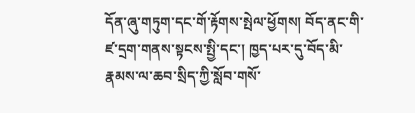དོན་ཞུ་གཏུག་དང་གོ་རྟོགས་སྤེལ་ཕྱོགས། བོད་ནང་གི་ཛ་དྲག་གནས་སྟངས་སྤྱི་དང་། ཁྱད་པར་དུ་བོད་མི་རྣམས་ལ་ཆབ་སྲིད་ཀྱི་སློབ་གསོ་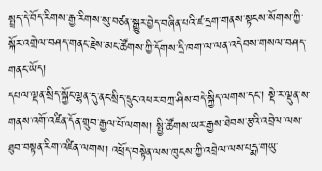སྤྲད་དེ་བོད་རིགས་རྒྱ་རིགས་སུ་བཙན་སྒྱུར་བྱེད་བཞིན་པའི་ཛ་དྲག་གནས་སྟངས་སོགས་ཀྱི་སྐོར་འགྲེལ་བཤད་གནང་རྗེས་མང་ཚོགས་ཀྱི་དོགས་དྲི་ཁག་ལ་ལན་འདེབས་གསལ་བཤད་གནང་ཡོད།
དཔལ་ལྡན་སྲིད་སྐྱོང་ལྷན་དུ་ནང་སྲིད་དྲུང་འཕར་བཀྲ་ཤིས་བདེ་སྐྱིད་ལགས་དང་། སྡེ་ར་ལྡུན་ས་གནས་འགོ་འཛིན་དོན་གྲུབ་རྒྱལ་པོ་ལགས། སྤྱི་ཚོགས་ཡར་རྒྱས་ཐེབས་རྩའི་འབྲེལ་ལས་ཐུབ་བསྟན་རིག་འཛིན་ལགས། འཕྲོད་བསྟེན་ལས་ཁུངས་ཀྱི་འབྲེལ་ལས་པདྨ་གཡུ་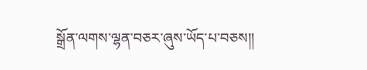སྒྲོན་ལགས་ལྷན་བཅར་ཞུས་ཡོད་པ་བཅས།།